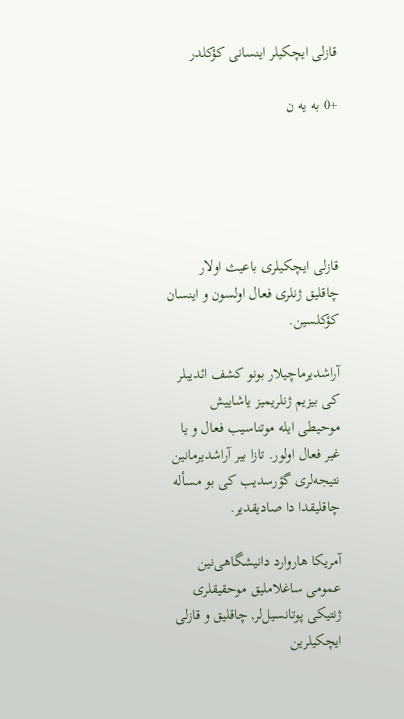قازلی ایچكیلر اینسانی كؤكلدر

+0 به یه ن





قازلی ایچكیلری باعیث اولار چاقلیق ژنلری فعال اولسون و اینسان كؤكلسین.

آراشدیرماچیلار بونو كشف ائدیبلر كی بیزیم ژنلریمیز یاشاییش موحیطی ایله موتناسیب فعال و یا غیر فعال اولور. تازا بیر آراشدیرمانین نتیجه‌لری گؤرسدیب كی بو مسأله چاقلیقدا دا صادیقدیر.

آمریكا هاروارد دانیشگاهی‌نین عمومی ساغلاملیق موحقیقلری ژنتیكی پوتانسیل‌لر, چاقلیق و قازلی ایچكیلرین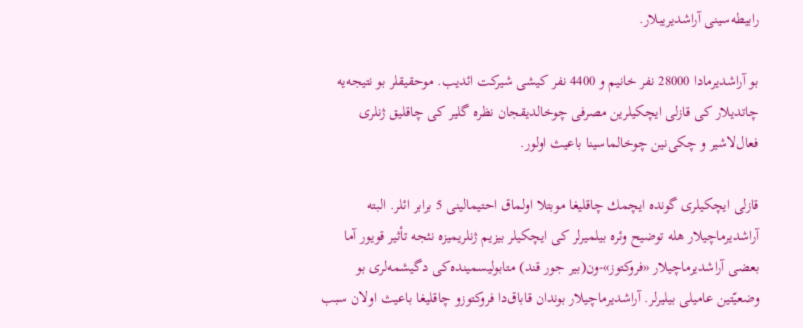رابیطه‌سینی آراشدیریبلار.

بو آراشدیرمادا 28000 نفر خانیم و 4400 نفر كیشی شیركت ائدیب. موحقیقلر بو نتیجه‌یه چاتدیلار كی قازلی ایچكیلرین مصرفی چوخالدیقجان نظره گلیر كی چاقلیق ژنلری فعال‌لاشیر و چكی‌نین چوخالماسینا باعیث اولور.

قازلی ایچكیلری گونده ایچمك چاقلیغا موبتلا اولماق احتیمالینی 5 برابر ائلر. البته آراشدیرماچیلار هله توضیح وئره بیلمیرلر كی ایچكیلر بیزیم ژنلریمیزه نئجه تأثیر قویور آما بعضی آراشدیرماچیلار «فروكتوز»-ون(بیر جور قند) متابولیسمینده‌كی دگیشمه‌لری بو وضعیّتین عامیلی بیلیرلر. آراشدیرماچیلار بوندان قاباق‌دا فروكتوزو چاقلیغا باعیث اولان سبب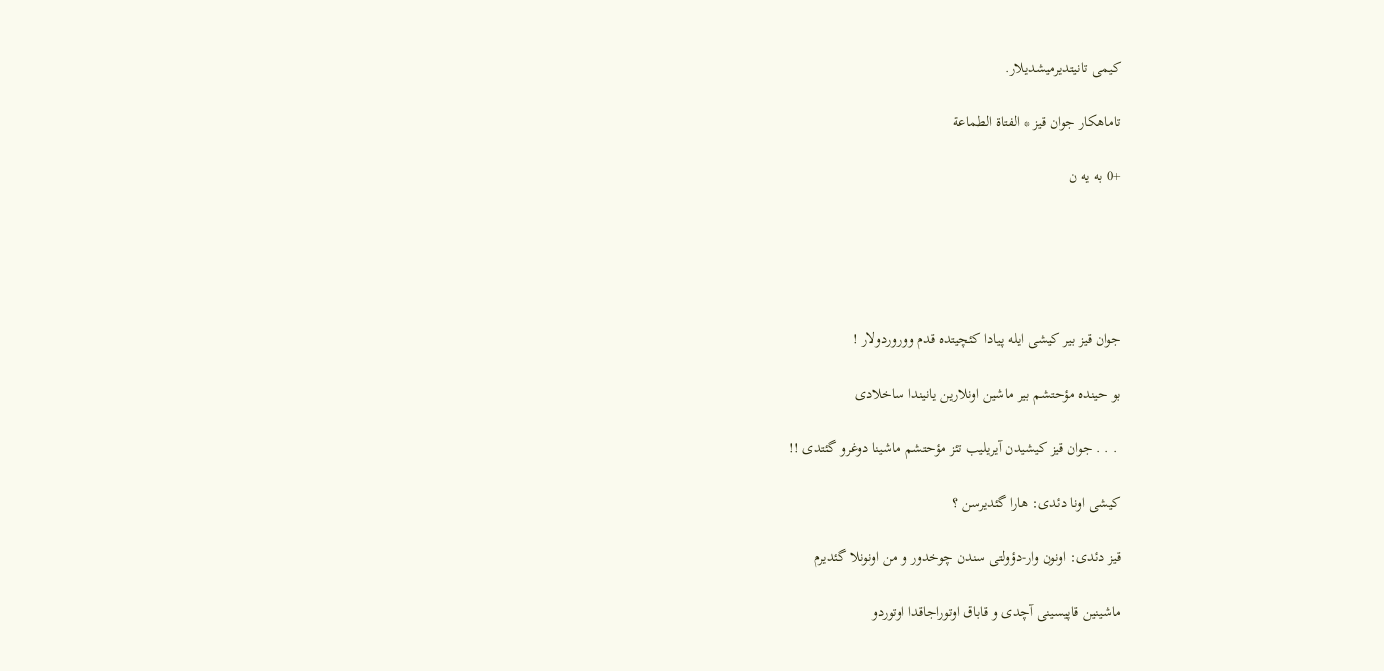كیمی تانیتدیرمیشدیلار.

تاماهكار جوان قیز * الفتاة الطماعة

+0 به یه ن





جوان قیز بیر كیشی ایله پیادا كئچیتده قدم ووروردولار !

بو حینده مؤحتشم بیر ماشین اونلارین یانیندا ساخلادی

 . . . جوان قیز كیشیدن آیریلیب تئز مؤحتشم ماشینا دوغرو گئتدی !!

كیشی اونا دئدی: هارا گئدیرسن ؟

قیز دئدی: اونون وار-دؤولتی سندن چوخدور و من اونونلا گئدیرم

ماشینین قاپیسینی آچدی و قاباق اوتوراجاقدا اوتوردو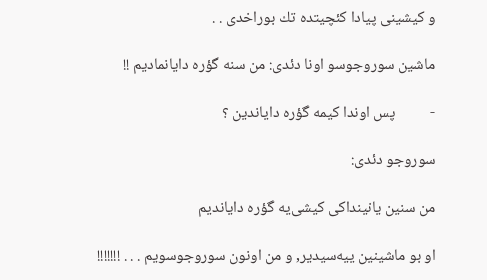و كیشینی پیادا كئچیتده تك بوراخدی . .

ماشین سوروجوسو اونا دئدی: من سنه گؤره دایانمادیم !!

-          پس اوندا كیمه گؤره دایاندین ؟

سوروجو دئدی:

من سنین یانینداكی كیشی‌یه گؤره دایاندیم

او بو ماشینین ییه‌سیدیر, و من اونون سوروجوسویم . . . !!!!!!!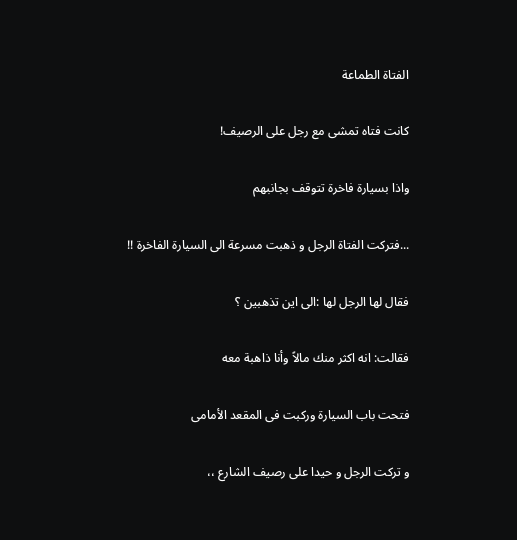الفتاة الطماعة

كانت فتاه تمشی مع رجل على الرصیف!

واذا بسیارة فاخرة تتوقف بجانبهم

...فتركت الفتاة الرجل و ذهبت مسرعة الى السیارة الفاخرة !!

فقال لها الرجل لها :الى این تذهبین ؟

فقالت: انه اكثر منك مالاً وأنا ذاهبة معه

فتحت باب السیارة وركبت فى المقعد الأمامى

و تركت الرجل و حیدا على رصیف الشارع ،،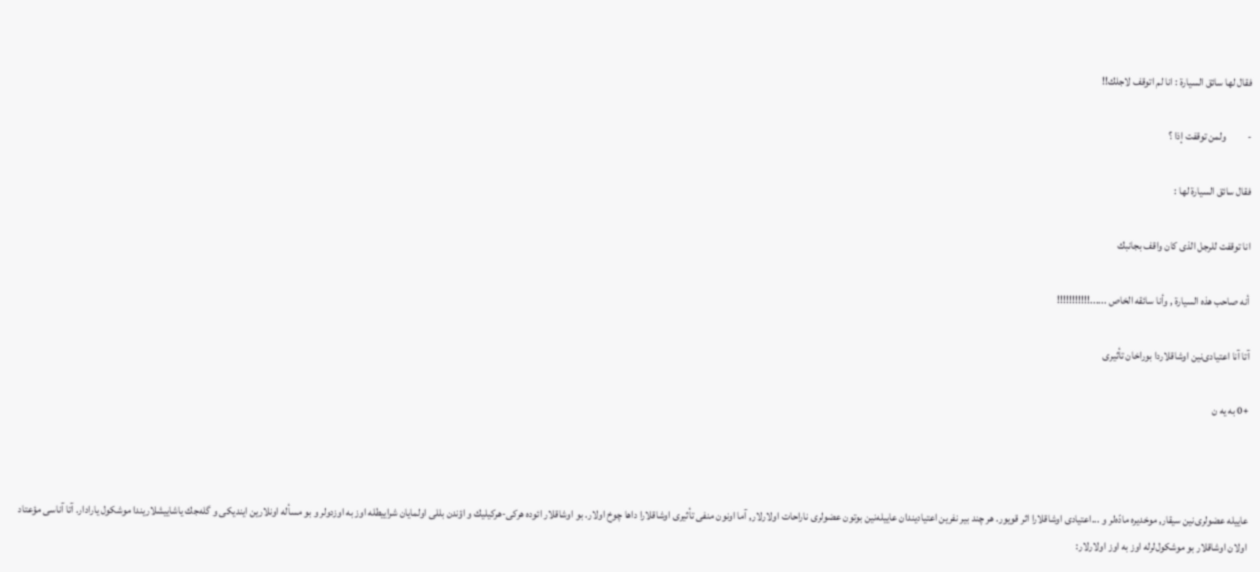فقال لها سائق السیارة : انا لم اتوقف لاجلك!!

-          ولمن توقفت إذا ؟

فقال سائق السیارة لها :

انا توقفت للرجل الذی كان واقف بجانبك

أنه صاحب هذه السیارة , وأنا سائقه الخاص ......!!!!!!!!!!!

آتا آنا اعتیادی‌نین اوشاقلاردا بوراخان تأثیری

+0 به یه ن



عاییله عضولری‌نین سیقار, موخدیره مادّه‌لر و ...اعتیادی اوشاقلارا اثر قویور. هر چند بیر نفرین اعتیادیندان عاییله‌نین بوتون عضولری ناراحات اولارلار, آما اونون منفی تأثیری اوشاقلارا داها چوخ اولار. بو اوشاقلار ائوده هركی-هركیلیك و اؤندن‌ بللی اولمایان شراییطله اوز به اوزدولر و بو مسأله اونلارین ایندیكی و گله‌جك یاشاییشلاریندا موشكول یارادار. آتا آناسی مؤعتاد اولان اوشاقلار بو موشكول‌لرله اوز به اوز اولارلار: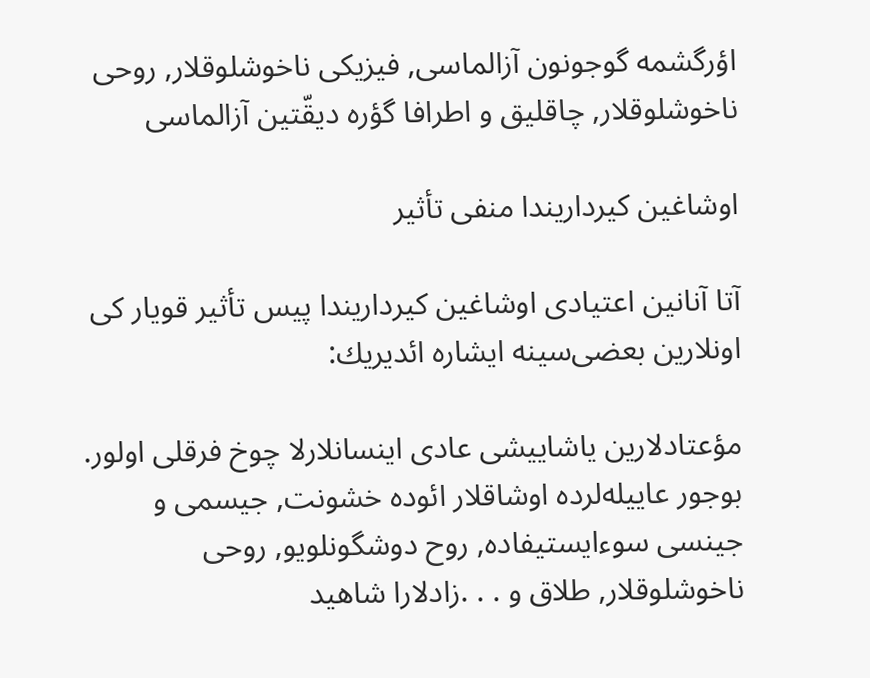اؤرگشمه گوجونون آزالماسی, فیزیكی ناخوشلوقلار, روحی ناخوشلوقلار, چاقلیق و اطرافا گؤره دیقّتین آزالماسی

اوشاغین كیرداریندا منفی تأثیر

آتا آنانین اعتیادی اوشاغین كیرداریندا پیس تأثیر قویار كی اونلارین بعضی‌سینه ایشاره ائدیریك:

مؤعتادلارین یاشاییشی عادی اینسانلارلا چوخ فرقلی اولور. بوجور عاییله‌لرده اوشاقلار ائوده خشونت, جیسمی و جینسی سوءایستیفاده, روح دوشگونلویو, روحی ناخوشلوقلار, طلاق و . . .زادلارا شاهید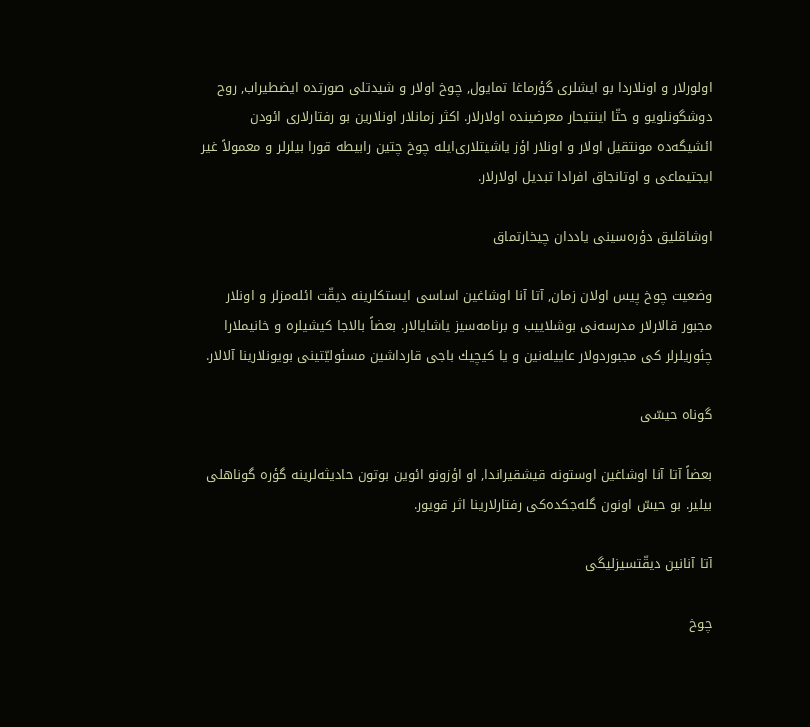اولورلار و اونلاردا بو ایشلری گؤرماغا تمایول, چوخ اولار و شیدتلی صورتده ایضطیراب, روح دوشگونلویو و حتّا اینتیحار معرضینده اولارلار. اكثر زمانلار اونلارین بو رفتارلاری ائودن ائشیگه‌ده مونتقیل اولار و اونلار اؤز یاشیتلاری‌ایله چوخ چتین رابیطه قورا بیلرلر و معمولاً غیر ایجتیماعی و اوتانجاق افرادا تبدیل اولارلار.

اوشاقلیق دؤره‌سینی یاددان چیخارتماق

وضعیت چوخ پیس اولان زمان, آتا آنا اوشاغین اساسی ایستكلرینه دیقّت ائله‌مزلر و اونلار مجبور قالارلار مدرسه‌نی بوشلاییب و برنامه‌سیز یاشایالار. بعضاً بالاجا كیشیلره و خانیملارا چئوریلرلر كی مجبوردولار عاییله‌نین و یا كیچیك باجی قارداشین مسئولیّتینی بویونلارینا آلالار.

گوناه حیسّی

بعضاً آتا آنا اوشاغین اوستونه قیشقیراندا, او اؤزونو ائوین بوتون حادیثه‌لرینه گؤره گوناهلی بیلیر. بو حیسّ اونون گله‌جكده‌كی رفتارلارینا اثر قویور.

آتا آنانین دیقّتسیزلیگی

چوخ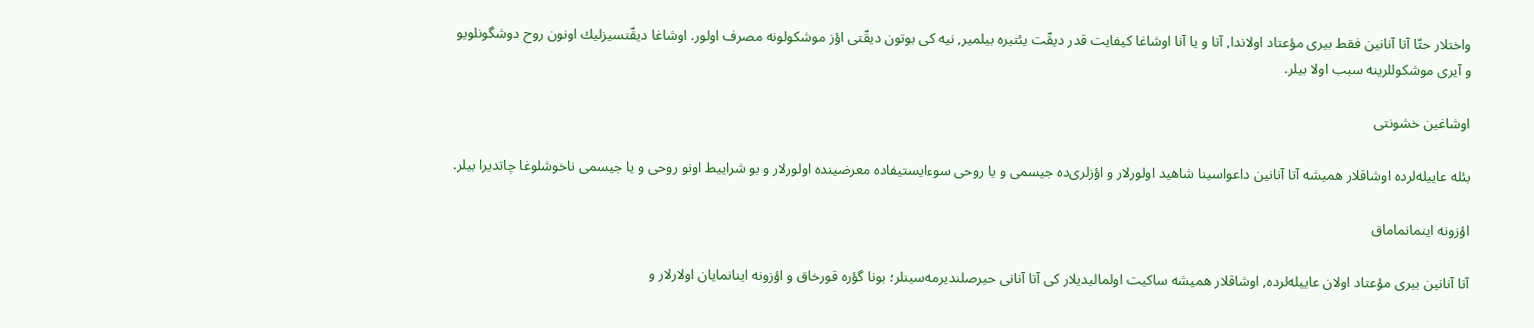واختلار حتّا آتا آنانین فقط بیری مؤعتاد اولاندا, آتا و یا آنا اوشاغا كیفایت قدر دیقّت یئتیره بیلمیر, نیه كی بوتون دیقّتی اؤز موشكولونه مصرف اولور. اوشاغا دیقّتسیزلیك اونون روح دوشگونلویو و آیری موشكوللرینه سبب اولا بیلر.

اوشاغین خشونتی

بئله عاییله‌لرده اوشاقلار همیشه آتا آنانین داعواسینا شاهید اولورلار و اؤزلری‌ده جیسمی و یا روحی سوءایستیفاده معرضینده اولورلار و بو شراییط اونو روحی و یا جیسمی ناخوشلوغا چاتدیرا بیلر.

اؤزونه اینمانماماق

آتا آنانین بیری مؤعتاد اولان عاییله‌لرده, اوشاقلار همیشه ساكیت اولمالیدیلار كی آتا آنانی حیرصلندیرمه‌سینلر؛ بونا گؤره قورخاق و اؤزونه اینانمایان اولارلار و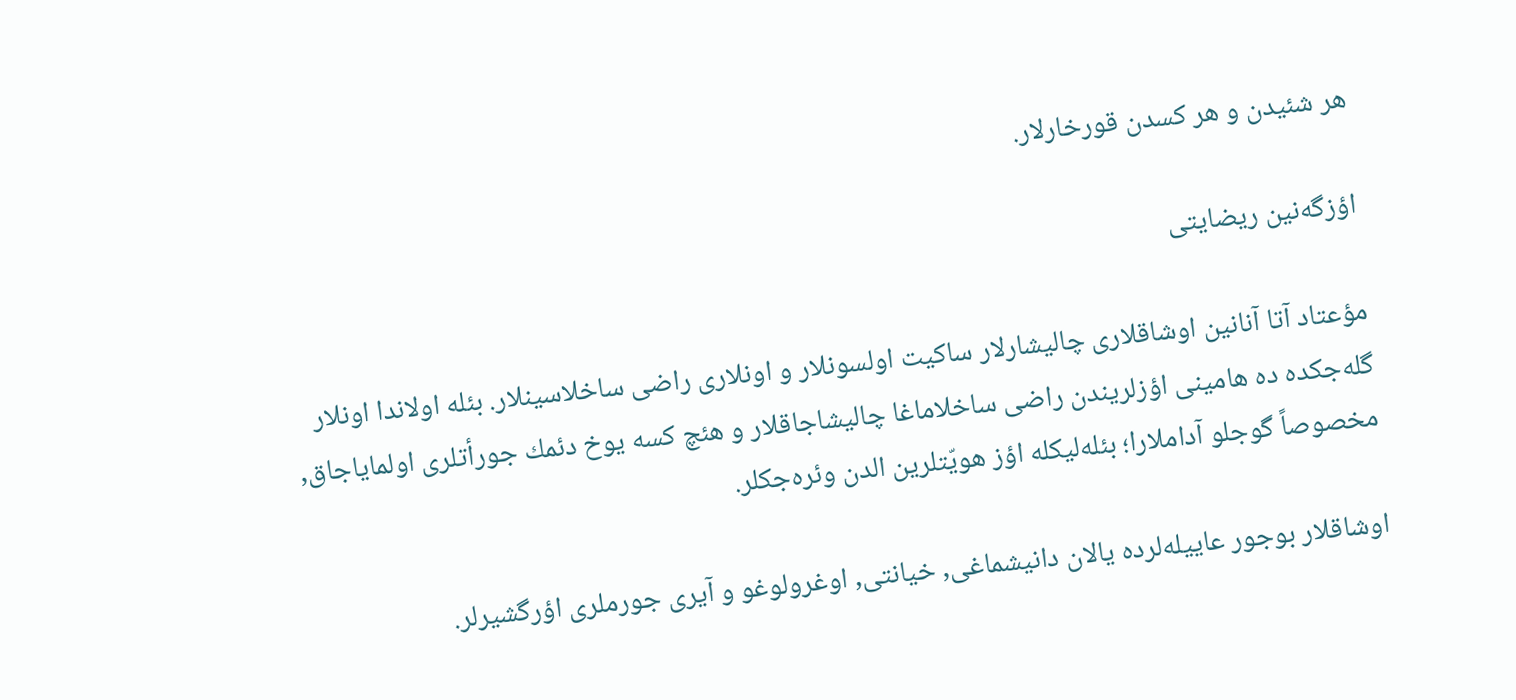هر شئیدن و هر كسدن قورخارلار.

اؤزگه‌نین ریضایتی

مؤعتاد آتا آنانین اوشاقلاری چالیشارلار ساكیت اولسونلار و اونلاری راضی ساخلاسینلار. بئله اولاندا اونلار گله‌جكده ده هامینی اؤزلریندن راضی ساخلاماغا چالیشاجاقلار و هئچ كسه یوخ دئمك جورأتلری اولمایاجاق, مخصوصاً گوجلو آداملارا؛ بئله‌لیكله اؤز هویّتلرین الدن وئره‌جكلر.

اوشاقلار بوجور عاییله‌لرده یالان دانیشماغی, خیانتی, اوغرولوغو و آیری جورملری اؤرگشیرلر.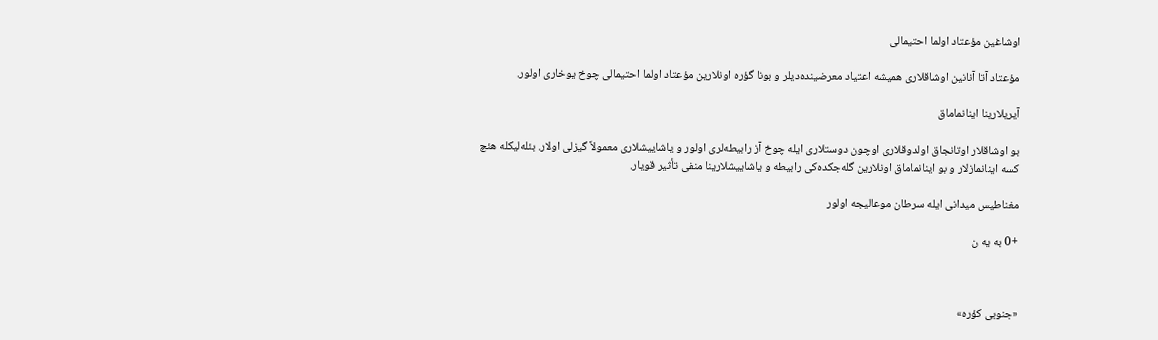اوشاغین مؤعتاد اولما احتیمالی

مؤعتاد آتا آنانین اوشاقلاری همیشه اعتیاد معرضینده‌دیلر و بونا گؤره اونلارین مؤعتاد اولما احتیمالی چوخ یوخاری اولور.

آیریلارینا اینانماماق

بو اوشاقلار اوتانجاق اولدوقلاری اوچون دوستلاری ایله چوخ آز رابیطه‌لری اولور و یاشاییشلاری معمولاً گیزلی اولار. بئله‌لیكله هئچ كسه اینانمازلار و بو اینانماماق اونلارین گله‌جكده‌كی رابیطه و یاشاییشلارینا منفی تأثیر قویار.

مغناطیس میدانی ایله سرطان موعالیجه اولور

+0 به یه ن



«جنوبی كؤره»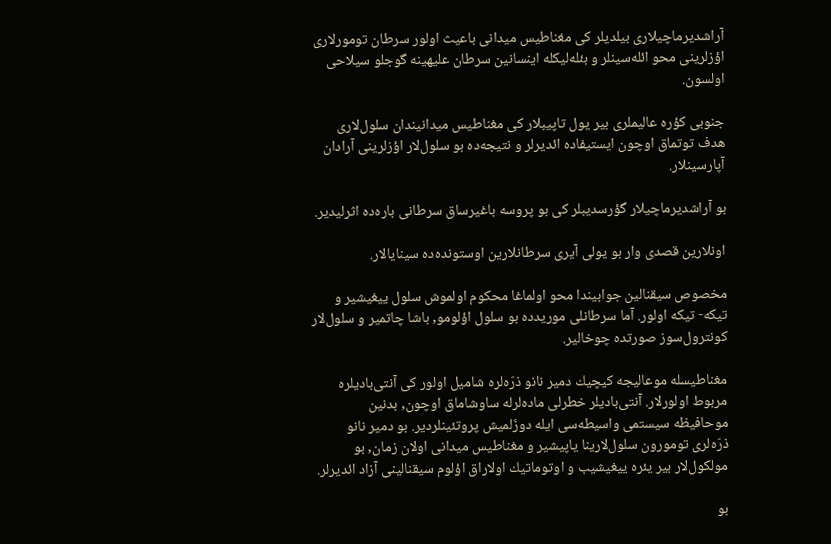آراشدیرماچیلاری بیلدیلر كی مغناطیس میدانی باعیث اولور سرطان تومورلاری اؤزلرینی محو ائله‌سینلر و بئله‌لیكله اینسانین سرطان علیهینه گوجلو سیلاحی اولسون.

جنوبی كؤره عالیملری بیر یول تاپیبلار كی مغناطیس میدانیندان سلول‌لاری هدف توتماق اوچون ایستیفاده ائدیرلر و نتیجه‌ده بو سلول‌لار اؤزلرینی آرادان آپارسینلار.

بو آراشدیرماچیلار گؤرسدیبلر كی بو پروسه باغیرساق سرطانی باره‌ده اثرلیدیر.

اونلارین قصدی وار بو یولی آیری سرطانلارین اوستونده‌ده سینایالار.

مخصوص سیقنالین جوابیندا محو اولماغا محكوم اولموش سلول‌ ییغیشیر و تیكه- تیكه اولور. آما سرطانلی موریدده بو سلول اؤلومو, باشا چاتمیر و سلول‌لار كونترول‌سوز صورتده چوخالیر.

مغناطیسله موعالیجه كیچیك دمیر نانو ذرّه‌لره شامیل اولور كی آنتی‌بادیلره مربوط اولورلار. آنتی‌بادیلر خطرلی ماده‌لرله ساوشاماق اوچون, بدنین موحافیظه‌ سیستمی واسیطه‌سی ایله دوزَلمیش پروتئینلردیر. بو دمیر نانو ذرّه‌لری تومورون سلول‌لارینا یاپیشیر و مغناطیس میدانی اولان زمان, بو مولكول‌لار بیر یئره ییغیشیب و اوتوماتیك اولاراق اؤلوم سیقنالینی آزاد ائدیرلر.

بو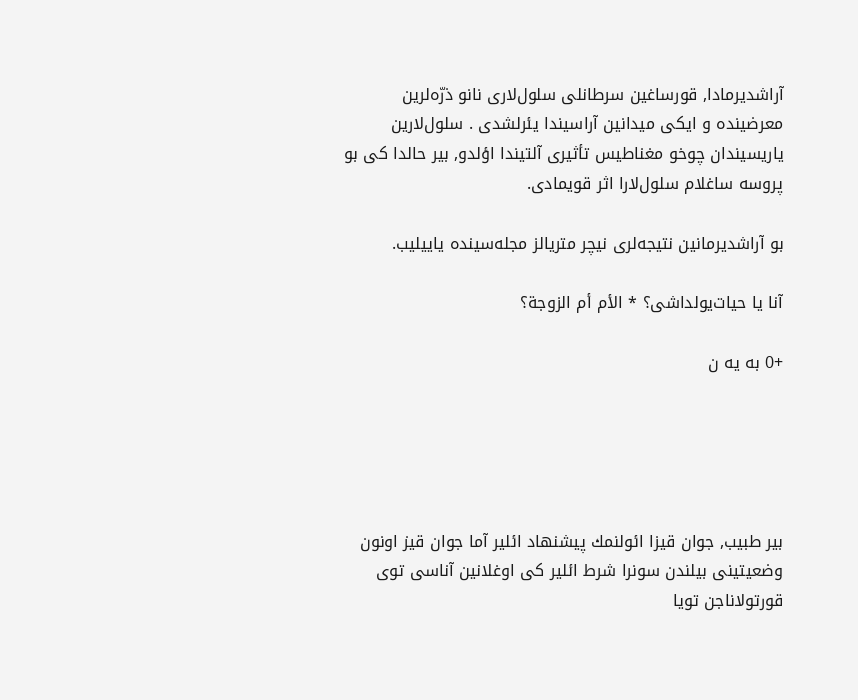آراشدیرمادا, قورساغین سرطانلی سلول‌لاری نانو ذرّه‌لرین معرضینده و ایكی میدانین آراسیندا یئرلشدی . سلول‌لارین یاریسیندان چوخو مغناطیس تأثیری آلتیندا اؤلدو, بیر حالدا كی بو پروسه ساغلام سلول‌لارا اثر قویمادی.

بو آراشدیرمانین نتیجه‌لری نیچر متریالز مجله‌سینده یاییلیب.

آنا یا حیات‌یولداشی؟ * الأم أم الزوجة؟

+0 به یه ن





بیر طبیب, جوان قیزا ائولنمك پیشنهاد ائلیر آما جوان قیز اونون وضعیتینی بیلندن سونرا شرط ائلیر كی اوغلانین آناسی توی قورتولاناجن تویا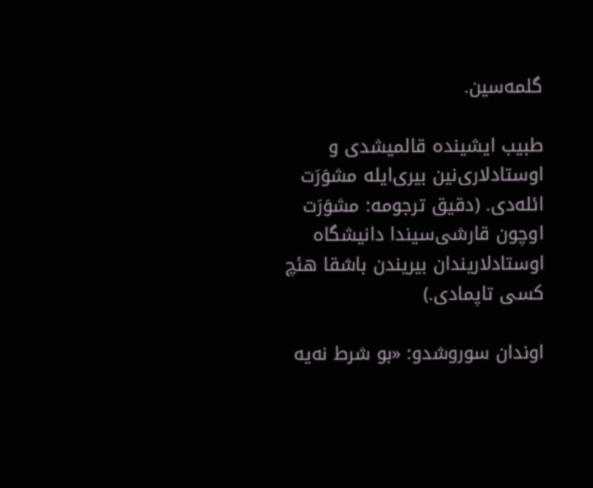گلمه‌سین.

طبیب ایشینده قالمیشدی و اوستادلاری‌نین بیری‌ایله مشوَرَت ائله‌دی. (دقیق ترجومه: مشوَرَت اوچون قارشی‌سیندا دانیشگاه اوستادلاریندان بیریندن باشقا هئچ كسی تاپمادی.)

اوندان سوروشدو: «بو شرط نه‌یه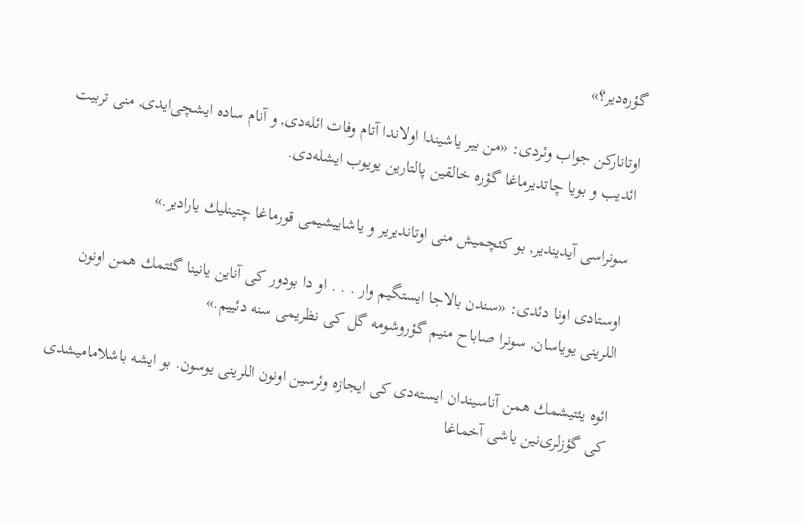گؤره‌دیر؟»

اوتاناركن جواب وئردی: «من بیر یاشیندا اولاندا آتام وفات ائله‌دی, و آنام ساده ایشچی‌ایدی, منی تربیت ائدیب و بویا چاتدیرماغا گؤره خالقین پالتارین یویوب ایشله‌دی.

سونراسی آیدیندیر, بو كئچمیش منی اوتاندیریر و یاشاییشیمی قورماغا چتینلیك یارادیر.»

اوستادی اونا دئدی: «سندن بالاجا ایستگیم وار . . . او دا بودور كی آناین یانینا گئتمك همن اونون اللرینی یویاسان, سونرا صاباح منیم گؤروشومه گل كی نظریمی سنه دئییم.»

ائوه یئتیشمك همن آناسیندان ایسته‌دی كی ایجازه وئرسین اونون اللرینی یوسون. بو ایشه باشلامامیشدی كی گؤزلری‌نین یاشی آخماغا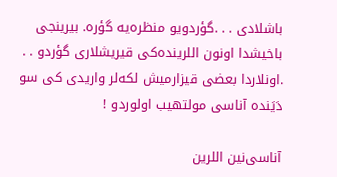باشلادی . . .گؤردویو منظره‌یه گؤره. بیرینجی باخیشدا اونون اللرینده‌كی قیریشلاری گؤردو . . .اونلاردا بعضی قیزارمیش لكه‌لر واریدی كی سو دَیَنده آناسی مولتهیب اولوردو !

آناسی‌نین اللرین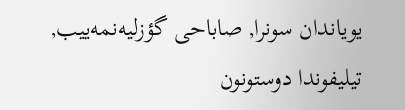یویاندان سونرا, صاباحی گؤزلیه‌نمه‌ییب, تیلیفوندا دوستونون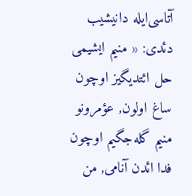آتاسی‌ایله دانیشیب دئدی: « منیم ایشیمی حل ائتدیگیز اوچون ساغ اولون, عؤمرونو منیم گله‌جگیم اوچون فدا ائدن آنامی, من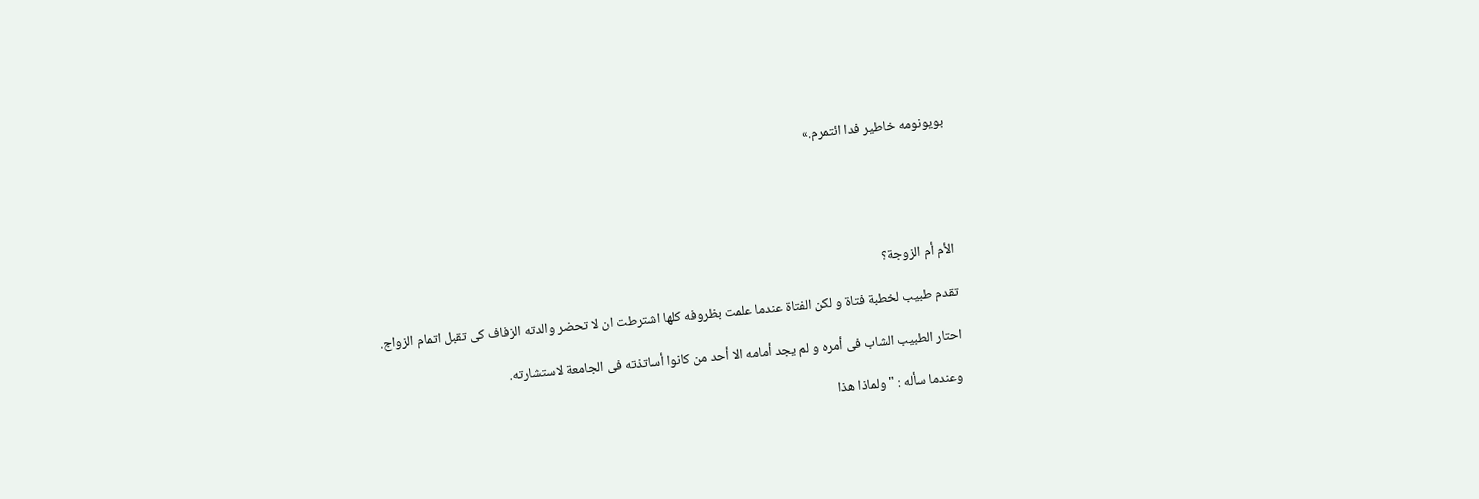بویونومه خاطیر فدا ائتمرم.»





الأم أم الزوجة؟

تقدم طبیب لخطبة فتاة و لكن الفتاة عندما علمت بظروفه كلها اشترطت ان لا تحضر والدته الزفاف كی تقبل اتمام الزواج.

احتار الطبیب الشاب فى أمره و لم یجد أمامه الا أحد من كانوا أساتذته فی الجامعة لاستشارته.

 وعندما سأله : "ولماذا هذا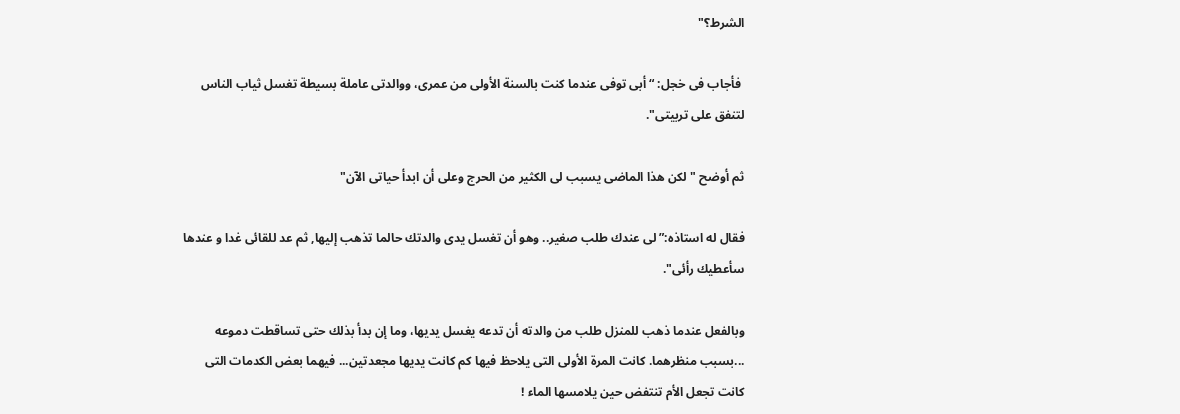الشرط؟"

 فأجاب فى خجل: “أبی توفی عندما كنت بالسنة الأولى من عمری، ووالدتی عاملة بسیطة تغسل ثیاب الناس لتنفق على تربیتی".

ثم أوضح "لكن هذا الماضی یسبب لی الكثیر من الحرج وعلی أن ابدأ حیاتی الآن"

فقال له استاذه:” لی عندك طلب صغیر.. وهو أن تغسل یدی والدتك حالما تذهب إلیها, ثم عد للقائی غدا و عندها سأعطیك رأئی".

وبالفعل عندما ذهب للمنزل طلب من والدته أن تدعه یغسل یدیها، وما إن بدأ بذلك حتى تساقطت دموعه ...بسبب منظرهما. كانت المرة الأولى التی یلاحظ فیها كم كانت یدیها مجعدتین... فیهما بعض الكدمات التی كانت تجعل الأم تنتفض حین یلامسها الماء !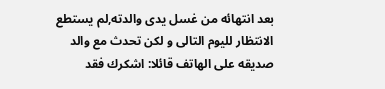بعد انتهائه من غسل یدی والدته,لم یستطع الانتظار للیوم التالى و لكن تحدث مع والد صدیقه على الهاتف قائلا: اشكرك فقد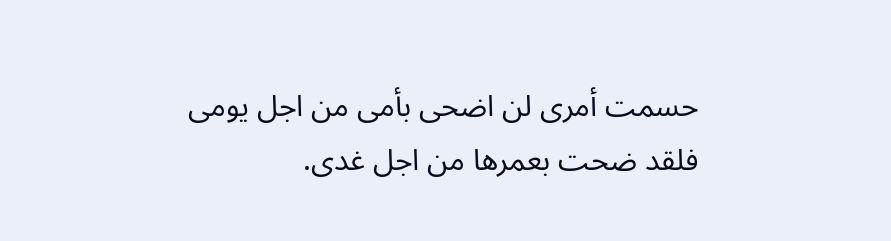حسمت أمرى لن اضحى بأمى من اجل یومى فلقد ضحت بعمرها من اجل غدی.